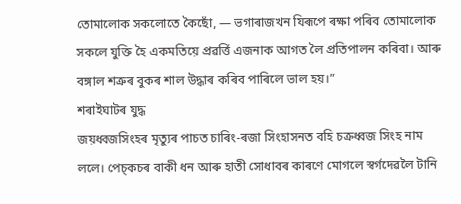তোমালোক সকলোতে কৈছোঁ, — ভগাৰাজখন যিৰূপে ৰক্ষা পৰিব তোমালোক সকলে যুক্তি হৈ একমতিয়ে প্ৰৱৰ্ত্তি এজনাক আগত লৈ প্ৰতিপালন কৰিবা। আৰু বঙ্গাল শত্ৰুৰ বুকৰ শাল উদ্ধাৰ কৰিব পাৰিলে ভাল হয়।”
শৰাইঘাটৰ যুদ্ধ
জয়ধ্বজসিংহৰ মৃত্যুৰ পাচত চাৰিং-ৰজা সিংহাসনত বহি চক্ৰধ্বজ সিংহ নাম ললে। পেচ্কচৰ বাকী ধন আৰু হাতী সোধাবৰ কাৰণে মোগলে স্বৰ্গদেৱলৈ টানি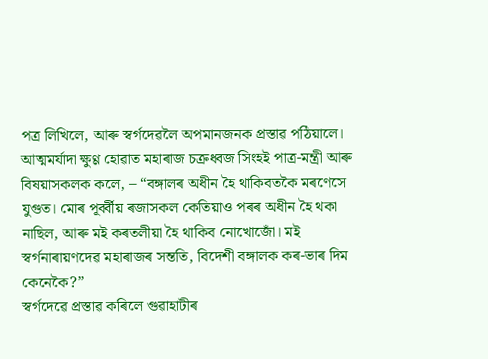পত্ৰ লিখিলে, আৰু স্বৰ্গদেৱলৈ অপমানজনক প্ৰস্তাৱ পঠিয়ালে। আত্মমৰ্যাদা ক্ষুণ্ণ হোৱাত মহাৰাজ চক্ৰধ্বজ সিংহই পাত্ৰ-মন্ত্ৰী আৰু বিষয়াসকলক কলে, – “বঙ্গালৰ অধীন হৈ থাকিবতকৈ মৰণেসে যুগুত। মোৰ পূৰ্ব্বীয় ৰজাসকল কেতিয়াও পৰৰ অধীন হৈ থকা নাছিল, আৰু মই কৰতলীয়া হৈ থাকিব নোখোজোঁ। মই স্বৰ্গনাৰায়ণদেৱ মহাৰাজৰ সন্ততি, বিদেশী বঙ্গালক কৰ-ভাৰ দিম কেনেকৈ?”
স্বৰ্গদেৱে প্ৰস্তাৱ কৰিলে গুৱাহাটীৰ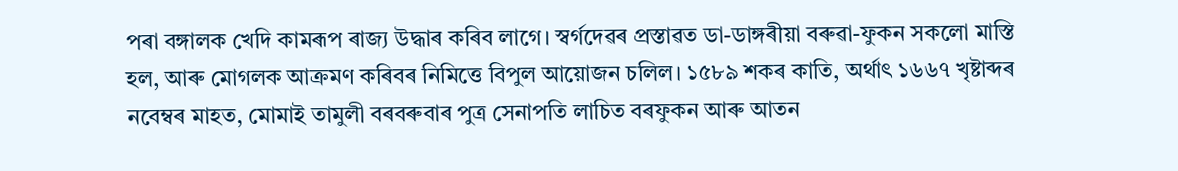পৰা বঙ্গালক খেদি কামৰূপ ৰাজ্য উদ্ধাৰ কৰিব লাগে। স্বৰ্গদেৱৰ প্ৰস্তাৱত ডা-ডাঙ্গৰীয়া বৰুৱা-ফুকন সকলো মাস্তি হল, আৰু মোগলক আক্ৰমণ কৰিবৰ নিমিত্তে বিপুল আয়োজন চলিল। ১৫৮৯ শকৰ কাতি, অৰ্থাৎ ১৬৬৭ খৃষ্টাব্দৰ নবেম্বৰ মাহত, মোমাই তামুলী বৰবৰুবাৰ পুত্ৰ সেনাপতি লাচিত বৰফুকন আৰু আতন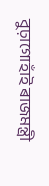বুঢ়াগোহাঁই ৰাজমন্ত্ৰী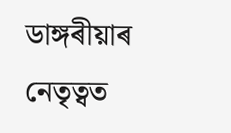ডাঙ্গৰীয়াৰ নেতৃত্বত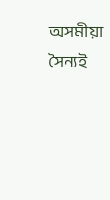অসমীয়া সৈন্যই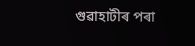গুৱাহাটীৰ পৰা